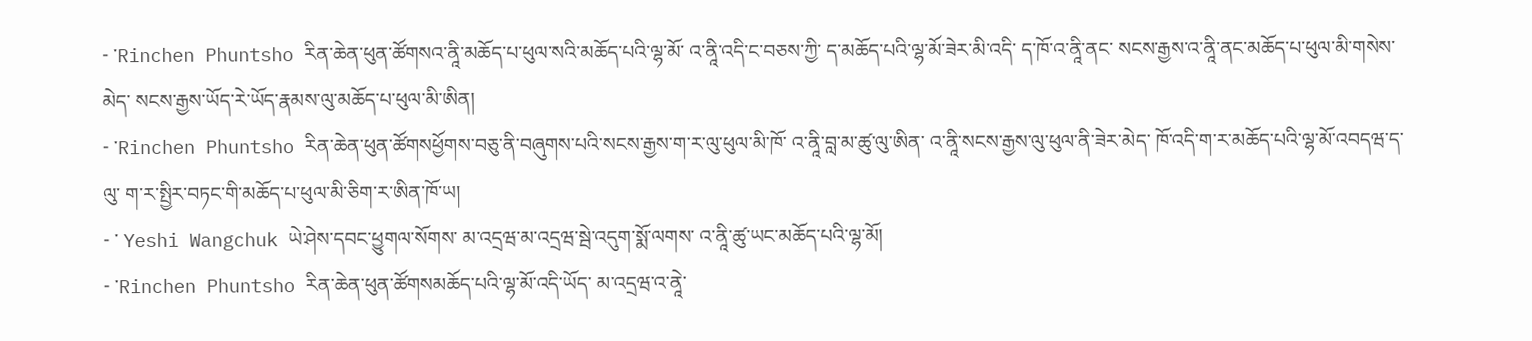- ་Rinchen Phuntsho རིན་ཆེན་ཕུན་ཚོགསའ་ནཱི་མཆོད་པ་ཕུལ་སའི་མཆོད་པའི་ལྷ་མོ་ འ་ནཱི་འདི་ང་བཅས་ཀྱི་ ད་མཆོད་པའི་ལྷ་མོ་ཟེར་མི་འདི་ ད་ཁོ་འ་ནཱི་ནང་ སངས་རྒྱས་འ་ནཱི་ནང་མཆོད་པ་ཕུལ་མི་གསེས་མེད་ སངས་རྒྱས་ཡོད་རེ་ཡོད་རྣམས་ལུ་མཆོད་པ་ཕུལ་མི་ཨིན།
- ་Rinchen Phuntsho རིན་ཆེན་ཕུན་ཚོགསཕྱོགས་བཅུ་ནི་བཞུགས་པའི་སངས་རྒྱས་ག་ར་ལུ་ཕུལ་མི་ཁོ་ འ་ནཱི་བླ་མ་ཚུ་ལུ་ཨིན་ འ་ནཱི་སངས་རྒྱས་ལུ་ཕུལ་ནི་ཟེར་མེད་ ཁོ་འདི་ག་ར་མཆོད་པའི་ལྷ་མོ་འབདཝ་ད་ལུ་ ག་ར་སྤྱིར་བཏང་གི་མཆོད་པ་ཕུལ་མི་ཅིག་ར་ཨིན་ཁོ་ཡ།
- ་ Yeshi Wangchuk ཡེ་ཤེས་དབང་ཕྱུགལ་སོགས་ མ་འདྲཝ་མ་འདྲཝ་སྦེ་འདུག་སྨོ་ལགས་ འ་ནཱི་ཚུ་ཡང་མཆོད་པའི་ལྷ་མོ།
- ་Rinchen Phuntsho རིན་ཆེན་ཕུན་ཚོགསམཆོད་པའི་ལྷ་མོ་འདི་ཡོད་ མ་འདྲཝ་འ་ནཱེ་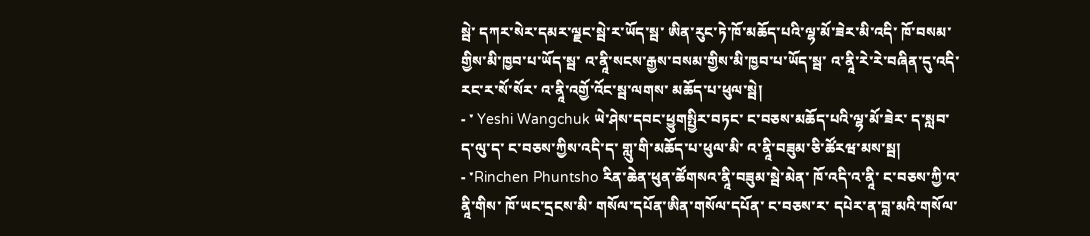སྦེ་ དཀར་སེར་དམར་ལྗང་སྦེ་ར་ཡོད་སྦ་ ཨིན་རུང་ཏེ་ཁོ་མཆོད་པའི་ལྷ་མོ་ཟེར་མི་འདི་ ཁོ་བསམ་གྱིས་མི་ཁྱབ་པ་ཡོད་སྦ་ འ་ནཱི་སངས་རྒྱས་བསམ་གྱིས་མི་ཁྱབ་པ་ཡོད་སྦ་ འ་ནཱི་རེ་རེ་བཞིན་དུ་འདི་ རང་ར་སོ་སོར་ འ་ནཱི་འགྱོ་འོང་སྦ་ལགས་ མཆོད་པ་ཕུལ་སྦེ།
- ་ Yeshi Wangchuk ཡེ་ཤེས་དབང་ཕྱུགསྤྱིར་བཏང་ ང་བཅས་མཆོད་པའི་ལྷ་མོ་ཟེར་ ད་སླབ་ད་ལུ་ད་ ང་བཅས་ཀྱིས་འདི་ད་ གླུ་གི་མཆོད་པ་ཕུལ་མི་ འ་ནཱི་བཟུམ་ཅི་ཚོརཝ་མས་སྦ།
- ་Rinchen Phuntsho རིན་ཆེན་ཕུན་ཚོགསའ་ནཱི་བཟུམ་སྦེ་མེན་ ཁོ་འདི་འ་ནཱི་ ང་བཅས་ཀྱི་འ་ནཱི་གིས་ ཁོ་ཡང་དྲངས་མི་ གསོལ་དཔོན་ཨིན་གསོལ་དཔོན་ ང་བཅས་ར་ དཔེར་ན་བླ་མའི་གསོལ་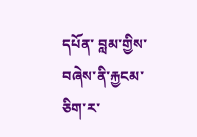དཔོན་ བླམ་གྱིས་བཞེས་ནི་རྐྱངམ་ཅིག་ར་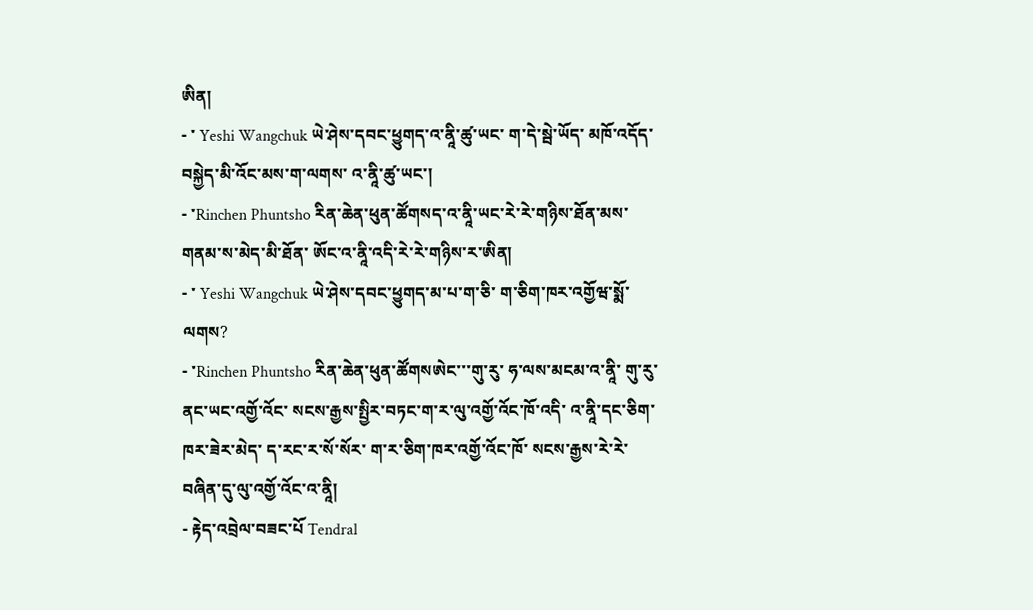ཨིན།
- ་ Yeshi Wangchuk ཡེ་ཤེས་དབང་ཕྱུགད་འ་ནཱི་ཚུ་ཡང་ ག་དེ་སྦེ་ཡོད་ མཁོ་འདོད་བསྐྱེད་མི་འོང་མས་ག་ལགས་ འ་ནཱི་ཚུ་ཡང་།
- ་Rinchen Phuntsho རིན་ཆེན་ཕུན་ཚོགསད་འ་ནཱི་ཡང་རེ་རེ་གཉིས་ཐོན་མས་ གནམ་ས་མེད་མི་ཐོན་ ཨོང་འ་ནཱི་འདི་རེ་རེ་གཉིས་ར་ཨིན།
- ་ Yeshi Wangchuk ཡེ་ཤེས་དབང་ཕྱུགད་མ་པ་ག་ཅི་ ག་ཅིག་ཁར་འགྱོཝ་སྨོ་ལགས?
- ་Rinchen Phuntsho རིན་ཆེན་ཕུན་ཚོགསཨེང་་་གུ་རུ་ ཧ་ལས་མངམ་འ་ནཱི་ གུ་རུ་ནང་ཡང་འགྱོ་འོང་ སངས་རྒྱས་སྤྱིར་བཏང་ག་ར་ལུ་འགྱོ་འོང་ཁོ་འདི་ འ་ནཱི་དང་ཅིག་ཁར་ཟེར་མེད་ ད་རང་ར་སོ་སོར་ ག་ར་ཅིག་ཁར་འགྱོ་འོང་ཁོ་ སངས་རྒྱས་རེ་རེ་བཞིན་དུ་ལུ་འགྱོ་འོང་འ་ནཱི།
- རྟེད་འབྲེལ་བཟང་པོ Tendral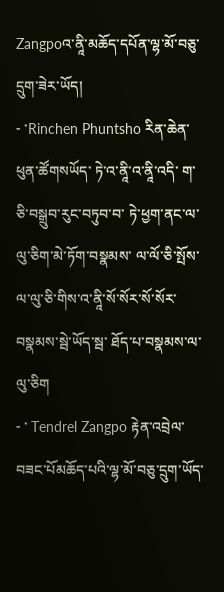Zangpoའ་ནཱི་མཆོད་དཔོན་ལྷ་མོ་བཅུ་དྲུག་ཟེར་ཡོད།
- ་Rinchen Phuntsho རིན་ཆེན་ཕུན་ཚོགསཡོད་ ཏེ་འ་ནཱི་འ་ནཱི་འདི་ ག་ཅི་བསྒྲུབ་རུང་བཏུབ་བ་ ཏེ་ཕྱག་ནང་ལ་ལུ་ཅིག་མེ་ཏོག་བསྣམས་ ལ་ལོ་ཅི་སྤོས་ ལ་ལུ་ཅི་གིས་འ་ནཱི་སོ་སོར་སོ་སོར་བསྣམས་སྦེ་ཡོད་སྦ་ ཐོད་པ་བསྣམས་ལ་ལུ་ཅིག
- ་ Tendrel Zangpo རྟེན་འབྲེལ་བཟང་པོམཆོད་པའི་ལྷ་མོ་བཅུ་དྲུག་ཡོད་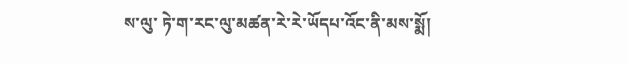ས་ལུ་ ཏེ་ག་རང་ལུ་མཚན་རེ་རེ་ཡོདཔ་འོང་ནི་མས་སྨོ།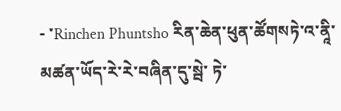- ་Rinchen Phuntsho རིན་ཆེན་ཕུན་ཚོགསཏེ་འ་ནཱི་མཚན་ཡོད་རེ་རེ་བཞིན་དུ་སྦེ་ ཏེ་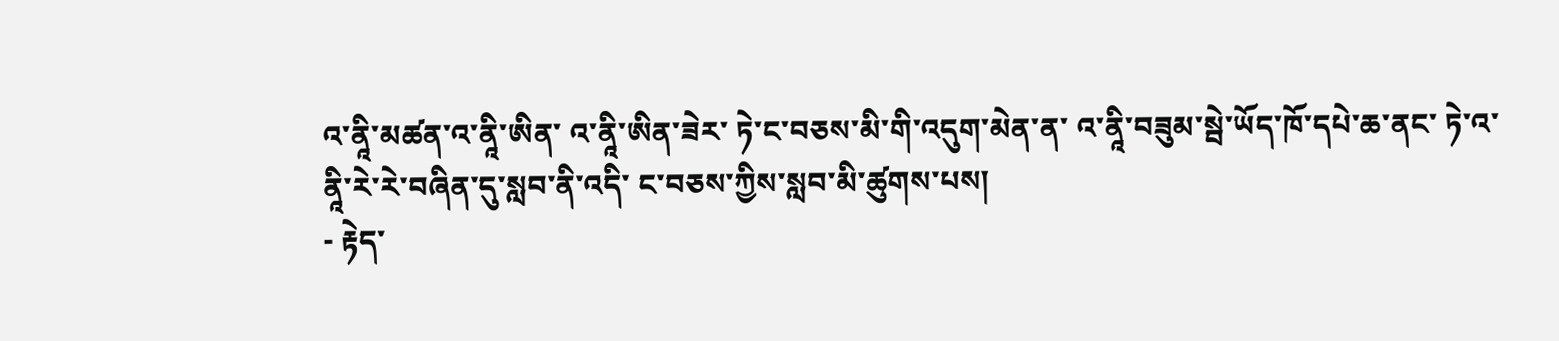འ་ནཱི་མཚན་འ་ནཱི་ཨིན་ འ་ནཱི་ཨིན་ཟེར་ ཏེ་ང་བཅས་མི་གི་འདུག་མེན་ན་ འ་ནཱི་བཟུམ་སྦེ་ཡོད་ཁོ་དཔེ་ཆ་ནང་ ཏེ་འ་ནཱི་རེ་རེ་བཞིན་དུ་སླབ་ནི་འདི་ ང་བཅས་ཀྱིས་སླབ་མི་ཚུགས་པས།
- རྟེད་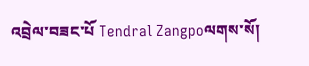འབྲེལ་བཟང་པོ Tendral Zangpoལགས་སོ།